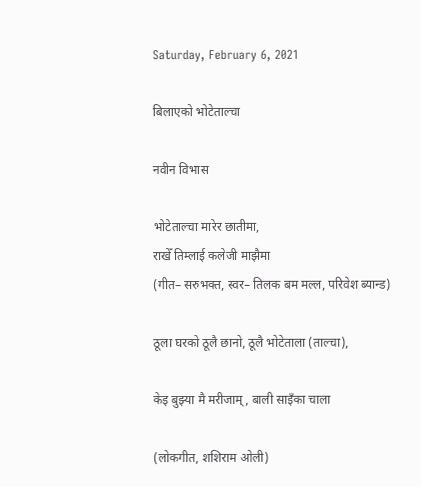Saturday, February 6, 2021

बिलाएको भोटेताल्चा

नवीन विभास

भोटेताल्चा मारेर छातीमा,
राखेँ तिम्लाई कलेजी माझैमा
(गीत– सरुभक्त, स्वर– तिलक बम मल्ल, परिवेश ब्यान्ड)

ठूला घरको ठूलै छानो, ठूलै भोटेताला (ताल्चा),

केइ बुझ्या मै मरीजाम्, बाली साइँका चाला

(लोकगीत, शशिराम ओली)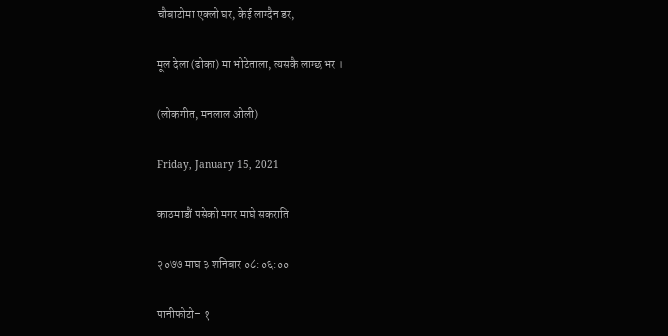चौबाटोमा एक्लो घर, केई लाग्दैन डर,

मूल देला (ढोका) मा भोटेताला, त्यसकै लाग्छ भर ।

(लोकगीत, मनलाल ओली)

Friday, January 15, 2021

काठमाडौं पसेको मगर माघे सकराति

२०७७ माघ ३ शनिबार ०८:०६:००

पानीफोटो– १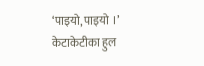‘पाइयो, पाइयो ।’
केटाकेटीका हुल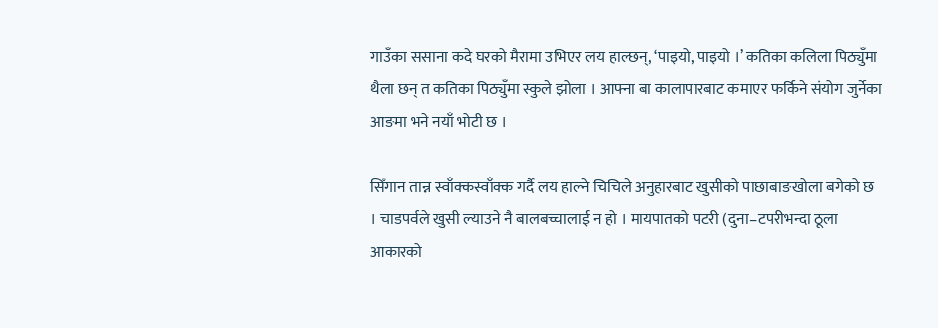गाउँका ससाना कदे घरको मैरामा उभिएर लय हाल्छन्, ‘पाइयो, पाइयो ।’ कतिका कलिला पिठ्युँमा थैला छन् त कतिका पिठ्युँमा स्कुले झोला । आफ्ना बा कालापारबाट कमाएर फर्किने संयोग जुर्नेका आङमा भने नयाँ भोटी छ ।

सिँगान तान्न स्वाँक्कस्वाँक्क गर्दै लय हाल्ने चिचिले अनुहारबाट खुसीको पाछाबाङखोला बगेको छ । चाडपर्वले खुसी ल्याउने नै बालबच्चालाई न हो । मायपातको पटरी (दुना–टपरीभन्दा ठूला आकारको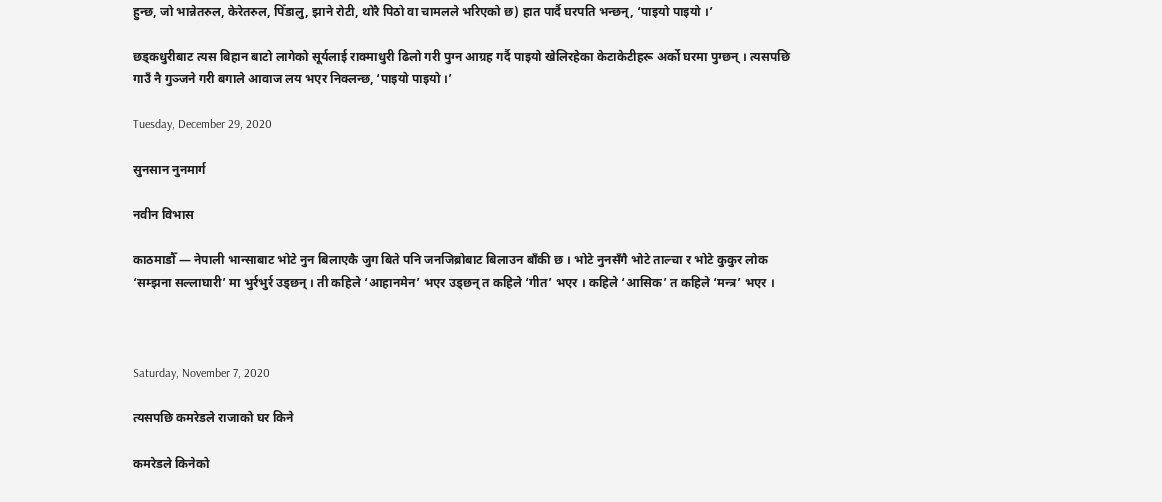हुन्छ, जो भान्नेतरुल, केरेतरुल, पिँडालु, झाने रोटी, थोरै पिठो वा चामलले भरिएको छ) हात पार्दै घरपति भन्छन्, ‘पाइयो पाइयो ।’

छड्कधुरीबाट त्यस बिहान बाटो लागेको सूर्यलाई राक्माधुरी ढिलो गरी पुग्न आग्रह गर्दै पाइयो खेलिरहेका केटाकेटीहरू अर्को घरमा पुग्छन् । त्यसपछि गाउँ नै गुञ्जने गरी बगाले आवाज लय भएर निक्लन्छ, ‘पाइयो पाइयो ।’

Tuesday, December 29, 2020

सुनसान नुनमार्ग

नवीन विभास

काठमाडौँ — नेपाली भान्साबाट भोटे नुन बिलाएकै जुग बिते पनि जनजिब्रोबाट बिलाउन बाँकी छ । भोटे नुनसँगै भोटे ताल्चा र भोटे कुकुर लोक ‘सम्झना सल्लाघारी’ मा भुर्रभुर्र उड्छन् । ती कहिले ‘आहानमेन’ भएर उड्छन् त कहिले ‘गीत’ भएर । कहिले ‘आसिक’ त कहिले ‘मन्त्र’ भएर ।



Saturday, November 7, 2020

त्यसपछि कमरेडले राजाको घर किने

कमरेडले किनेको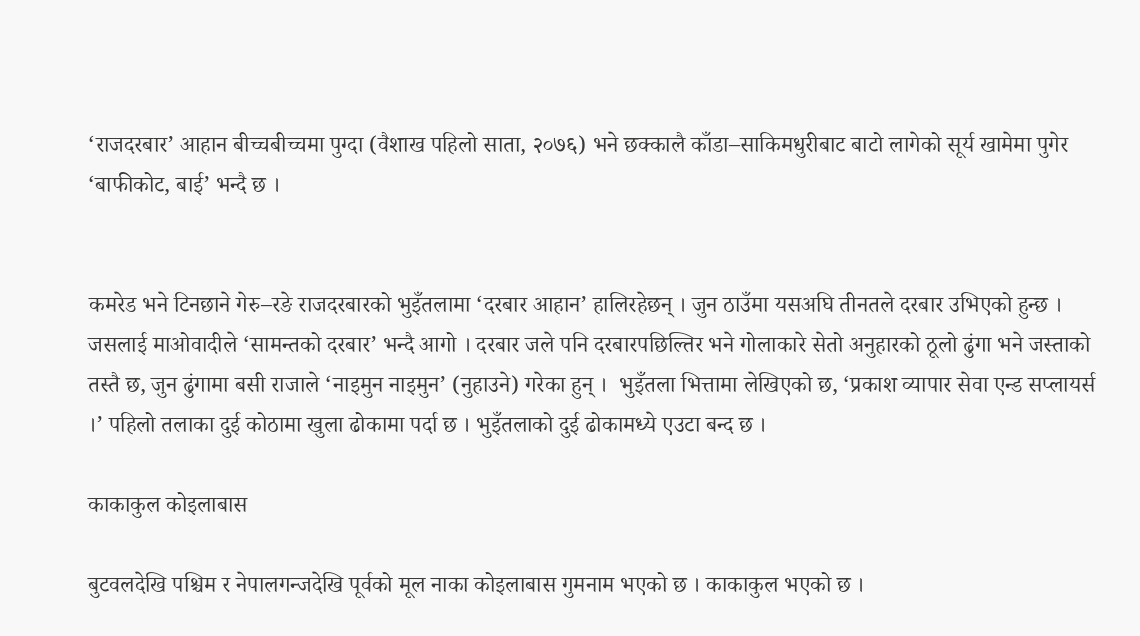‘राजदरबार’ आहान बीच्चबीच्चमा पुग्दा (वैशाख पहिलो साता, २०७६) भने छक्कालै काँडा–साकिमधुरीबाट बाटो लागेको सूर्य खामेमा पुगेर ‘बाफीकोट, बाई’ भन्दै छ ।


कमरेड भने टिनछाने गेरु–रङे राजदरबारको भुइँतलामा ‘दरबार आहान’ हालिरहेछन् । जुन ठाउँमा यसअघि तीनतले दरबार उभिएको हुन्छ । जसलाई माओवादीले ‘सामन्तको दरबार’ भन्दै आगो । दरबार जले पनि दरबारपछिल्तिर भने गोलाकारे सेतो अनुहारको ठूलो ढुंगा भने जस्ताको तस्तै छ, जुन ढुंगामा बसी राजाले ‘नाइमुन नाइमुन’ (नुहाउने) गरेका हुन् ।  भुइँतला भित्तामा लेखिएको छ, ‘प्रकाश व्यापार सेवा एन्ड सप्लायर्स ।’ पहिलो तलाका दुई कोठामा खुला ढोकामा पर्दा छ । भुइँतलाको दुई ढोकामध्ये एउटा बन्द छ ।

काकाकुल कोइलाबास

बुटवलदेखि पश्चिम र नेपालगन्जदेखि पूर्वको मूल नाका कोइलाबास गुमनाम भएको छ । काकाकुल भएको छ ।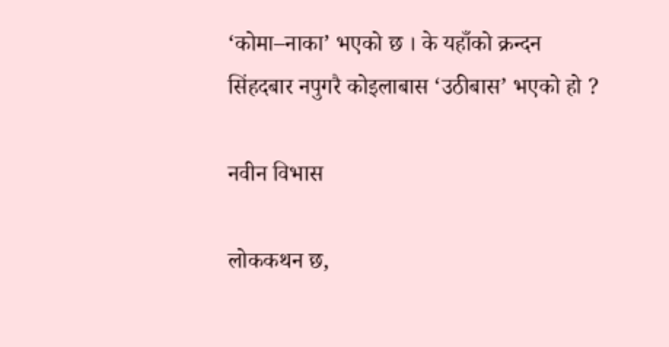‘कोमा–नाका’ भएको छ । के यहाँको क्रन्दन सिंहदबार नपुगरै कोइलाबास ‘उठीबास’ भएको हो ?

नवीन विभास

लोककथन छ,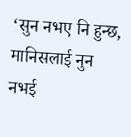‘सुन नभए नि हुन्छ, मानिसलाई नुन नभई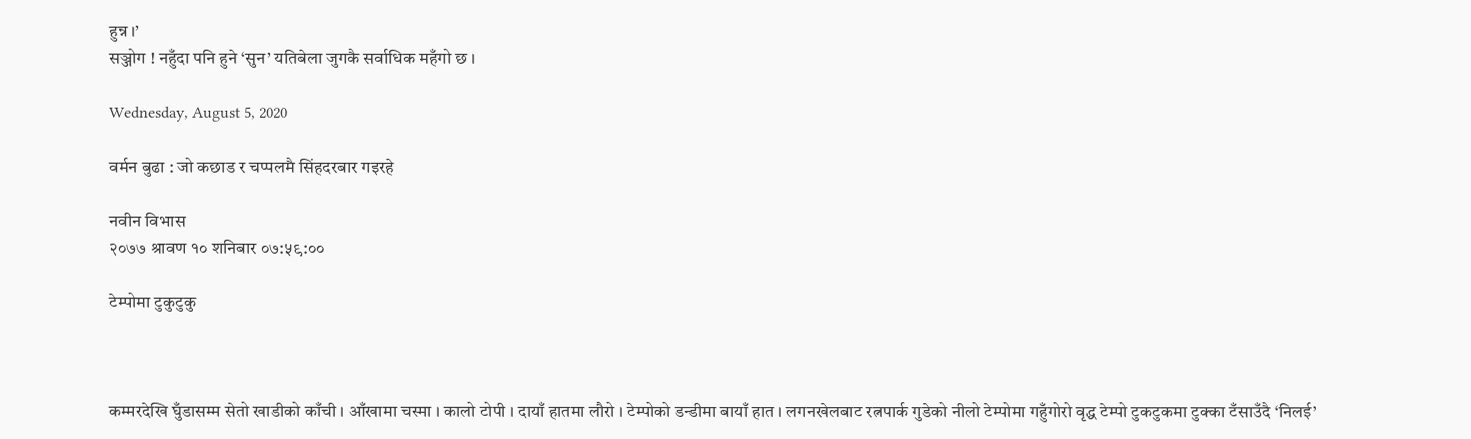हुन्न ।’
सञ्जोग ! नहुँदा पनि हुने ‘सुन’ यतिबेला जुगकै सर्वाधिक महँगो छ ।

Wednesday, August 5, 2020

वर्मन बुढा : जो कछाड र चप्पलमै सिंहदरबार गइरहे

नवीन विभास
२०७७ श्रावण १० शनिबार ०७:५९:००

टेम्पोमा टुकुटुकु



कम्मरदेखि घुँडासम्म सेतो खाडीको काँची । आँखामा चस्मा । कालो टोपी । दायाँ हातमा लौरो । टेम्पोको डन्डीमा बायाँ हात । लगनखेलबाट रत्नपार्क गुडेको नीलो टेम्पोमा गहुँगोरो वृद्ध टेम्पो टुकटुकमा टुक्का टँसाउँदै ‘निलई’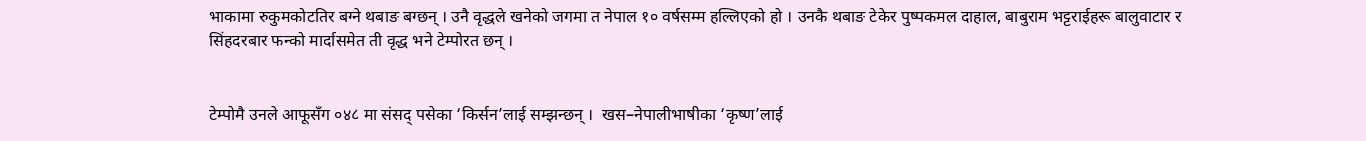भाकामा रुकुमकोटतिर बग्ने थबाङ बग्छन् । उनै वृद्धले खनेको जगमा त नेपाल १० वर्षसम्म हल्लिएको हो । उनकै थबाङ टेकेर पुष्पकमल दाहाल, बाबुराम भट्टराईहरू बालुवाटार र सिंहदरबार फन्को मार्दासमेत ती वृद्ध भने टेम्पोरत छन् ।


टेम्पोमै उनले आफूसँग ०४८ मा संसद् पसेका ‘किर्सन’लाई सम्झन्छन् ।  खस–नेपालीभाषीका ‘कृष्ण’लाई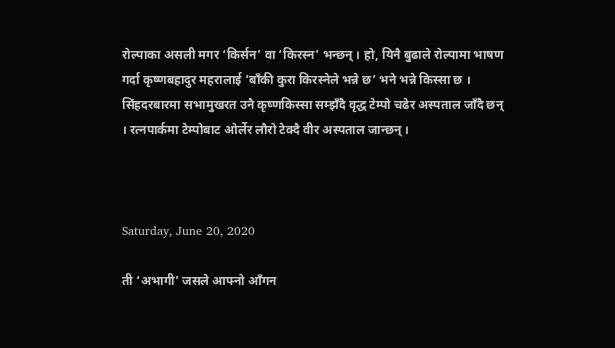रोल्पाका असली मगर ‘किर्सन’ वा ‘किरस्न’ भन्छन् । हो, यिनै बुढाले रोल्पामा भाषण गर्दा कृष्णबहादुर महरालाई ‘बाँकी कुरा किरस्नेले भन्ने छ’ भने भन्ने किस्सा छ । सिंहदरबारमा सभामुखरत उनै कृष्णकिस्सा सम्झँदै वृद्ध टेम्पो चढेर अस्पताल जाँदै छन् । रत्नपार्कमा टेम्पोबाट ओर्लेर लौरो टेक्दै वीर अस्पताल जान्छन् ।



Saturday, June 20, 2020

ती ‘अभागी’ जसले आफ्नो आँगन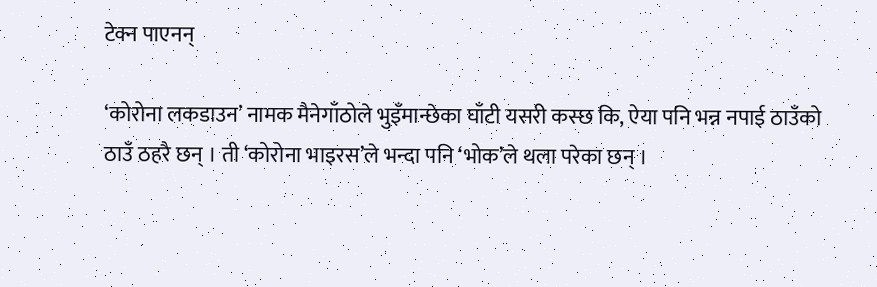टेक्न पाएनन्

‘कोरोना लकडाउन’ नामक मैनेगाँठोले भुइँमान्छेका घाँटी यसरी कस्छ कि, ऐया पनि भन्न नपाई ठाउँको ठाउँ ठहरै छन् । ती ‘कोरोना भाइरस’ले भन्दा पनि ‘भोक’ले थला परेका छन् ।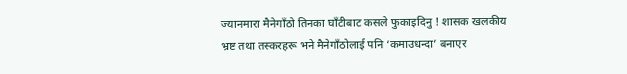ज्यानमारा मैनेगाँठो तिनका घाँटीबाट कसले फुकाइदिनु ! शासक खलकीय भ्रष्ट तथा तस्करहरू भने मैनेगाँठोलाई पनि ‘कमाउधन्दा’ बनाएर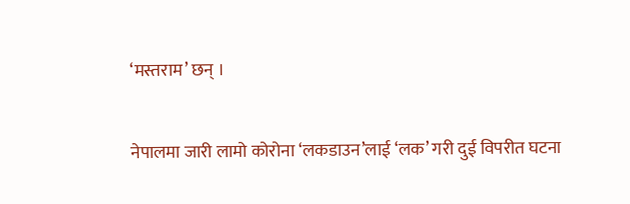‘मस्तराम’ छन् ।

नेपालमा जारी लामो कोरोना ‘लकडाउन’लाई ‘लक’ गरी दुई विपरीत घटना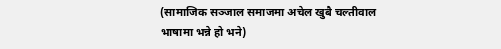(सामाजिक सञ्जाल समाजमा अचेल खुबै चल्तीवाल भाषामा भन्ने हो भने)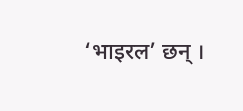‘भाइरल’ छन् ।